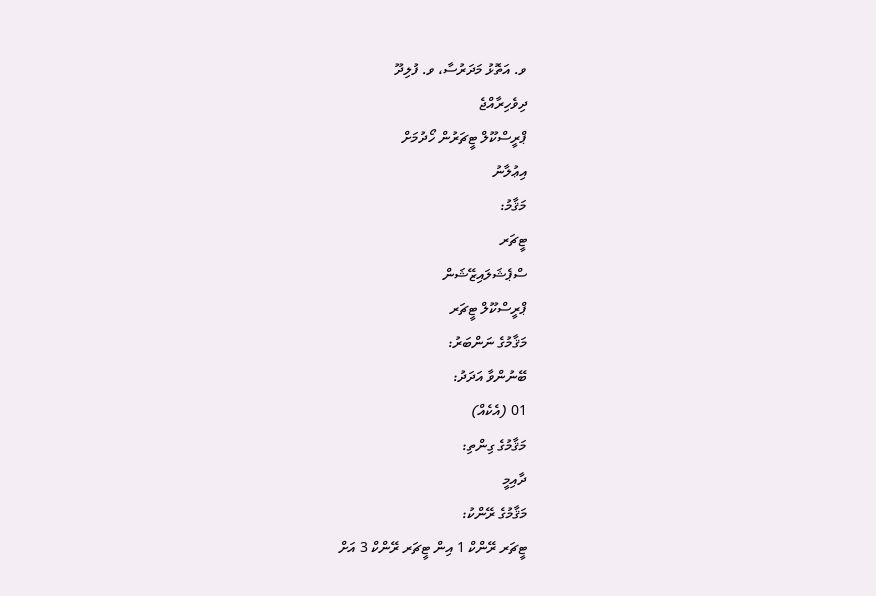ވ. އަތޮޅު މަދަރުސާ، ވ. ފުލިދޫ
ދިވެހިރާއްޖެ
ޕްރީސްކޫލް ޓީޗަރުން ހޯދުމަށް
އިޢުލާނު
މަޤާމު:
ޓީޗަރ
ސްޕެޝަލައިޒޭޝަން
ޕްރީސްކޫލް ޓީޗަރ
މަޤާމުގެ ނަންބަރު:
ބޭނުންވާ އަދަދު:
01 (އެކެއް)
މަޤާމުގެ ގިންތި:
ދާއިމީ
މަޤާމުގެ ރޭންކު:
ޓީޗަރ ރޭންކް 1 އިން ޓީޗަރ ރޭންކް 3 އަށް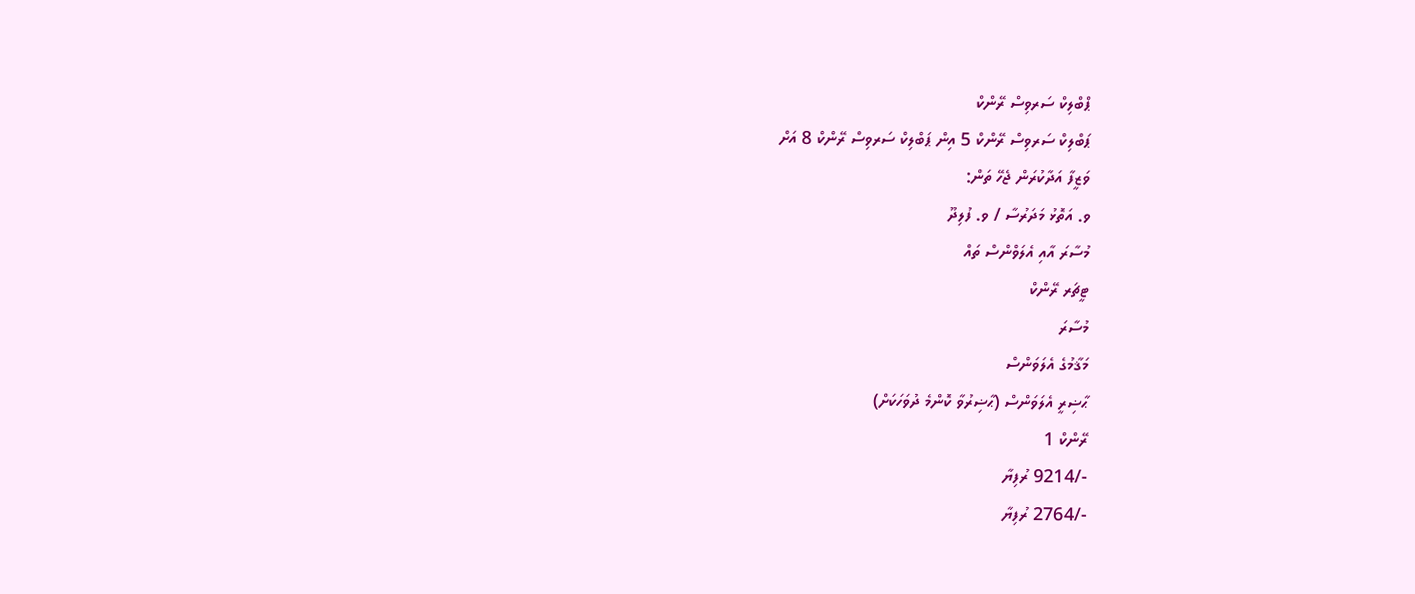ޕްބްލިކް ސަރވިސް ރޭންކް
ޕަބްލިކް ސަރވިސް ރޭންކް 5 އިން ޕަބްލިކް ސަރވިސް ރޭންކް 8 އަށް
ވަޒީފާ އަދާކުރަން ޖެހޭ ތަން:
ވ. އަތޮޅު މަދަރުސާ / ވ. ފުލިދޫ
މުސާރަ އާއި އެލަވްންސް ތައް
ޓީޗަރ ރޭންކް
މުސާރަ
މަޤާމުގެ އެލަވަންސް
ޙާޟިރީ އެލަވަންސް (ޙާޟިރުވާ ކޮންމެ ދުވަހަކަށް)
ރޭންކް 1
-/9214 ރުފިޔާ
-/2764 ރުފިޔާ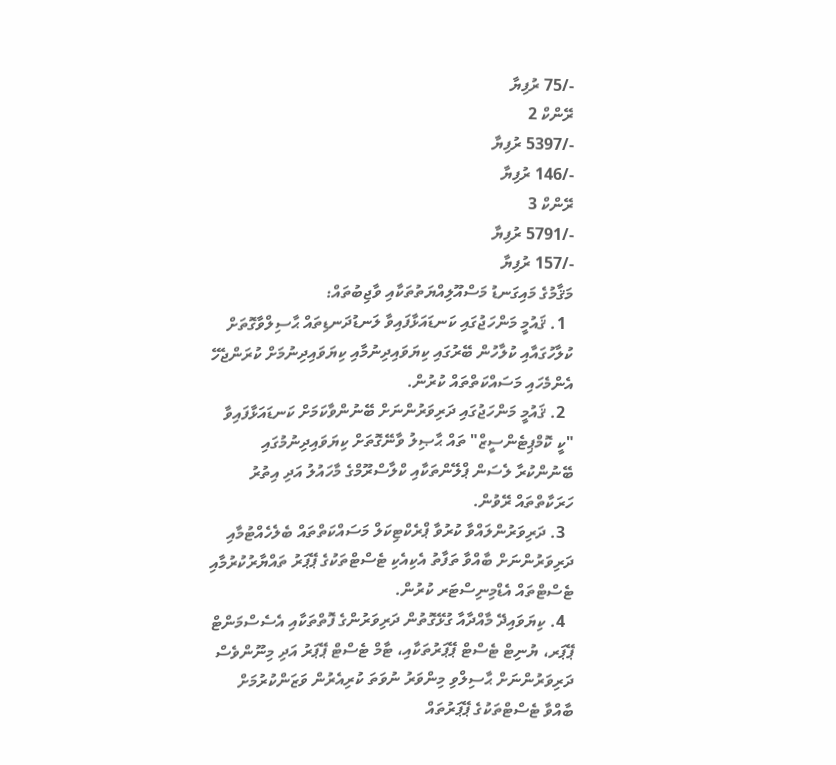-/75 ރުފިޔާ
ރޭންކް 2
-/5397 ރުފިޔާ
-/146 ރުފިޔާ
ރޭންކް 3
-/5791 ރުފިޔާ
-/157 ރުފިޔާ
މަޤާމުގެ މައިގަނޑު މަސްއޫލިއްޔަތުތަކާއި ވާޖިބުތައް:
  1. ޤައުމީ މަންހަޖުގައި ކަނޑައަޅާފައިވާ ލަނޑުދަނޑިތައް ޙާސިލްވާގޮތަށް ކުލާހުގައާއި ކުލާހުން ބޭރުގައި ކިޔަވައިދިނުމާއި ކިޔަވައިދިނުމަށް ކުރަންޖެހޭ އެންމެހައި މަސައްކަތްތައް ކުރުން.
  2. ޤައުމީ މަންހަޖުގައި ދަރިވަރުންނަށް ބޭނުންވާކަމަށް ކަނޑައަޅާފައިވާ "ކީ ކޮމްޕިޓެންސީޒް" ތައް ޙާޞިލު ވާނޭގޮތަށް ކިޔަވައިދިނުމުގައި ބޭނުންކުރާ ލެސަން ޕްލޭންތަކާއި ކްލާސްރޫމްގެ މާހައުލު އަދި އިތުރު ހަރަކާތްތައް ރޭވުން.
  3. ދަރިވަރުންލައްވާ ކުރުވާ ޕްރެކްޓިކަލް މަސައްކަތްތައް ބެލެހެއްޓުމާއި ދަރިވަރުންނަށް ބާއްވާ ތަފާތު އެކިއެކި ޓެސްޓްތަކުގެ ޕޭޕަރު ތައްޔާރުކުރުމާއި ޓެސްޓްތައް އެޑްމިނިސްޓަރ ކުރުން.
  4. ކިޔަވައިދޭ މާއްދާއާ ގުޅޭގޮތުން ދަރިވަރުންގެ ފޮތްތަކާއި އެސެސްމަންޓް ޕޭޕަރ، ޔުނިޓް ޓެސްޓް ޕޭޕަރުތަކާއި، ޓާމް ޓެސްޓް ޕޭޕަރު އަދި މިނޫންވެސް ދަރިވަރުންނަށް ޙާސިލްވި މިންވަރު ނުވަތަ ކުރިއެރުން ވަޒަންކުރުމަށް ބާއްވާ ޓެސްޓްތަކުގެ ޕޭޕަރުތައް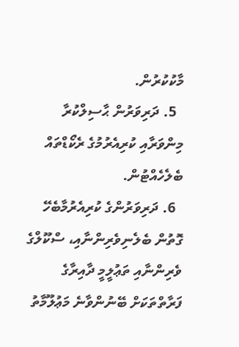މާކުކުރުން.
  5. ދަރިވަރުން ޙާސިލްކުރާ މިންވަރާއި ކުރިއެރުމުގެ ރެކޯޑްތައް ބެލެހެއްޓުން.
  6. ދަރިވަރުންގެ ކުރިއެރުމާބެހޭ ގޮތުން ބެލެނިވެރިންނާއި، ސްކޫލްގެ ވެރިންނާއި ތަޢުލީމީ ދާއިރާގެ ފަރާތްތަކަށް ބޭނުންވާނެ މަޢުލޫމާތު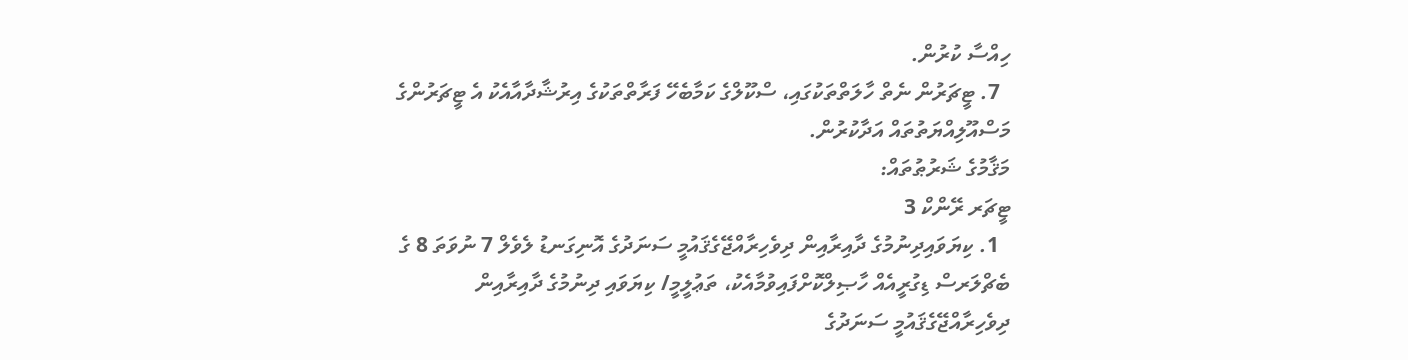ހިއްސާ ކުރުން.
  7. ޓީޗަރުން ނެތް ހާލަތްތަކުގައި، ސްކޫލްގެ ކަމާބެހޭ ފަރާތްތަކުގެ އިރުޝާދާއާއެކު އެ ޓީޗަރުންގެ މަސްއޫލިއްޔަތުތައް އަދާކުރުން.
މަޤާމުގެ ޝަރުޠުތައް:
ޓީޗަރ ރޭންކް 3
  1. ކިޔަވައިދިނުމުގެ ދާއިރާއިން ދިވެހިރާއްޖޭގެޤައުމީ ސަނަދުގެ އޮނިގަނޑު ލެވެލް 7 ނުވަތަ 8 ގެ ބެޗްލަރސް ޑިގުރީއެއް ހާޞިލްކޮށްފައިވުމާއެކު، ތަޢުލީމީ/ ކިޔަވައި ދިނުމުގެ ދާއިރާއިން ދިވެހިރާއްޖޭގެޤައުމީ ސަނަދުގެ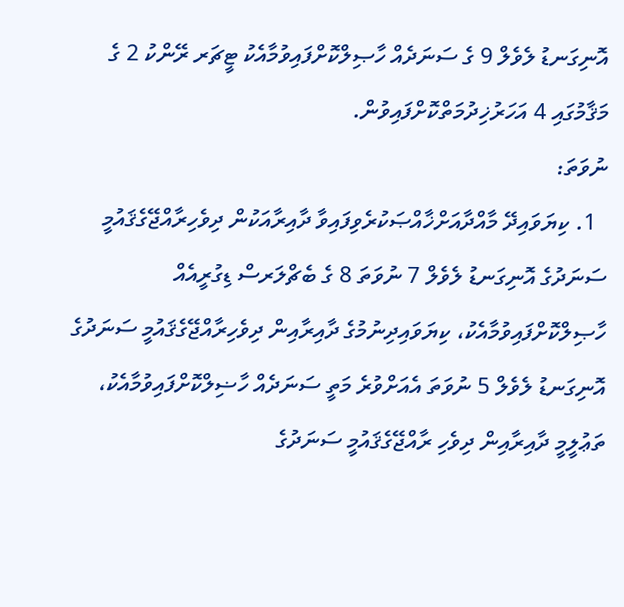އޮނިގަނޑު ލެވެލް 9 ގެ ސަނަދެއް ހާޞިލްކޮށްފައިވުމާއެކު ޓީޗަރ ރޭންކު 2 ގެ މަޤާމުގައި 4 އަހަރުޚިދުމަތްކޮށްފައިވުން.
ނުވަތަ:
  1. ކިޔަވައިދޭ މާއްދާއަށްޚާއްޞަކުރެވިފައިވާ ދާއިރާއަކުން ދިވެހިރާއްޖޭގެޤައުމީ ސަނަދުގެ އޮނިގަނޑު ލެވެލް 7 ނުވަތަ 8 ގެ ބެޗްލަރސް ޑިގުރީއެއް ހާޞިލްކޮށްފައިވުމާއެކު، ކިޔަވައިދިނުމުގެ ދާއިރާއިން ދިވެހިރާއްޖޭގެޤައުމީ ސަނަދުގެ އޮނިގަނޑު ލެވެލް 5 ނުވަތަ އެއަށްވުރެ މަތީ ސަނަދެއް ހާޟިލްކޮށްފައިވުމާއެކު، ތަޢުލީމީ ދާއިރާއިން ދިވެހި ރާއްޖޭގެޤައުމީ ސަނަދުގެ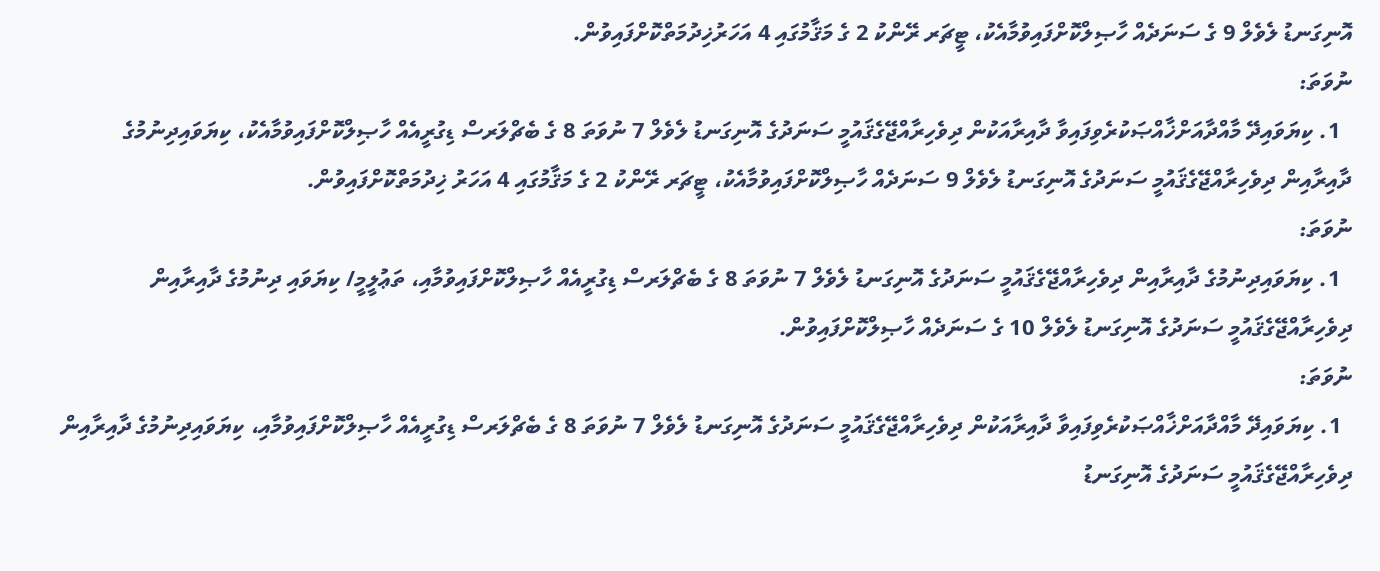އޮނިގަނޑު ލެވެލް 9 ގެ ސަނަދެއް ހާޞިލްކޮށްފައިވުމާއެކު، ޓީޗަރ ރޭންކު 2 ގެ މަޤާމުގައި 4 އަހަރުޚިދުމަތްކޮށްފައިވުން.
ނުވަތަ:
  1. ކިޔަވައިދޭ މާއްދާއަށްޚާއްޞަކުރެވިފައިވާ ދާއިރާއަކުން ދިވެހިރާއްޖޭގެޤައުމީ ސަނަދުގެ އޮނިގަނޑު ލެވެލް 7 ނުވަތަ 8 ގެ ބެޗްލަރސް ޑިގުރީއެއް ހާޞިލްކޮށްފައިވުމާއެކު، ކިޔަވައިދިނުމުގެ ދާއިރާއިން ދިވެހިރާއްޖޭގެޤައުމީ ސަނަދުގެ އޮނިގަނޑު ލެވެލް 9 ސަނަދެއް ހާޞިލްކޮށްފައިވުމާއެކު، ޓީޗަރ ރޭންކު 2 ގެ މަޤާމުގައި 4 އަހަރު ޚިދުމަތްކޮށްފައިވުން.
ނުވަތަ:
  1. ކިޔަވައިދިނުމުގެ ދާއިރާއިން ދިވެހިރާއްޖޭގެޤައުމީ ސަނަދުގެ އޮނިގަނޑު ލެވެލް 7 ނުވަތަ 8 ގެ ބެޗްލަރސް ޑިގުރީއެއް ހާޞިލްކޮށްފައިވުމާއި، ތަޢުލީމީ/ ކިޔަވައި ދިނުމުގެ ދާއިރާއިން ދިވެހިރާއްޖޭގެޤައުމީ ސަނަދުގެ އޮނިގަނޑު ލެވެލް 10 ގެ ސަނަދެއް ހާޞިލްކޮށްފައިވުން.
ނުވަތަ:
  1. ކިޔަވައިދޭ މާއްދާއަށްޚާއްޞަކުރެވިފައިވާ ދާއިރާއަކުން ދިވެހިރާއްޖޭގެޤައުމީ ސަނަދުގެ އޮނިގަނޑު ލެވެލް 7 ނުވަތަ 8 ގެ ބެޗްލަރސް ޑިގުރީއެއް ހާޞިލްކޮށްފައިވުމާއި، ކިޔަވައިދިނުމުގެ ދާއިރާއިން ދިވެހިރާއްޖޭގެޤައުމީ ސަނަދުގެ އޮނިގަނޑު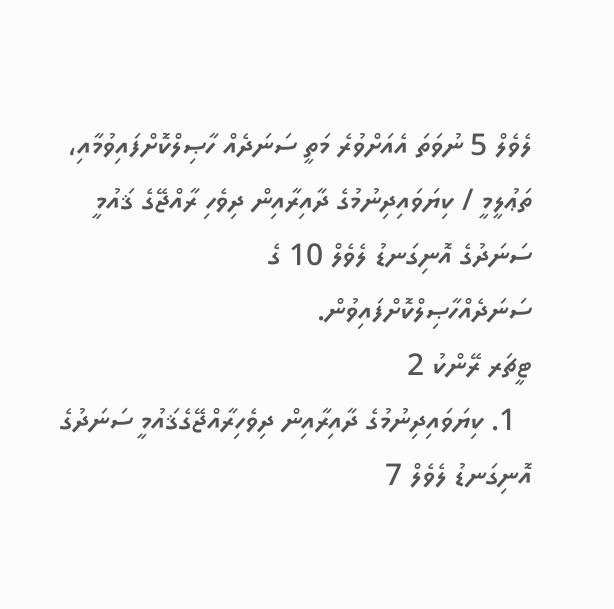ލެވެލް 5 ނުވަތަ އެއަށްވުރެ މަތީ ސަނަދެއް ހާޞިލްކޮށްފައިވުމާއި، ތަޢުލީމީ / ކިޔަވައިދިނުމުގެ ދާއިރާއިން ދިވެހި ރާއްޖޭގެ ޤައުމީ ސަނަދުގެ އޮނިގަނޑު ލެވެލް 10 ގެ ސަނަދެއްހާޞިލްކޮށްފައިވުން.
ޓީޗަރ ރޭންކު 2
  1. ކިޔަވައިދިނުމުގެ ދާއިރާއިން ދިވެހިރާއްޖޭގެޤައުމީ ސަނަދުގެ އޮނިގަނޑު ލެވެލް 7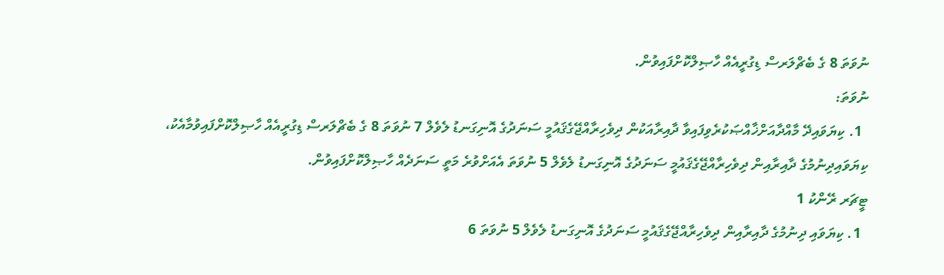ނުވަތަ 8 ގެ ބެޗްލަރސް ޑިގުރީއެއް ހާޞިލްކޮށްފައިވުން.
ނުވަތަ:
  1. ކިޔަވައިދޭ މާއްދާއަށްޚާއްޞަކުރެވިފައިވާ ދާއިރާއަކުން ދިވެހިރާއްޖޭގެޤައުމީ ސަނަދުގެ އޮނިގަނޑު ލެވެލް 7 ނުވަތަ 8 ގެ ބެޗްލަރސް ޑިގުރީއެއް ހާޞިލްކޮށްފައިވުމާއެކު، ކިޔަވައިދިނުމުގެ ދާއިރާއިން ދިވެހިރާއްޖޭގެޤައުމީ ސަނަދުގެ އޮނިގަނޑު ލެވެލް 5 ނުވަތަ އެއަށްވުރެ މަތީ ސަނަދެއް ހާޞިލްކޮށްފައިވުން.
ޓީޗަރ ރޭންކު 1
  1. ކިޔަވައި ދިނުމުގެ ދާއިރާއިން ދިވެހިރާއްޖޭގެޤައުމީ ސަނަދުގެ އޮނިގަނޑު ލެވެލް 5 ނުވަތަ 6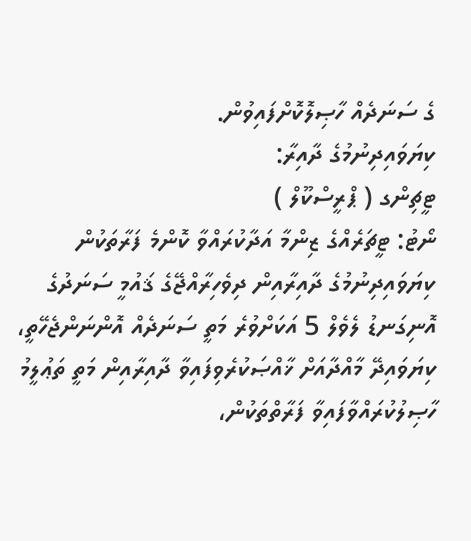ގެ ސަނަދެއް ހާޞިލޮކޮށްފައިވުން.
ކިޔަވައިދިނުމުގެ ދާއިރާ:
ޓީޗިންގ ( ޕްރީސްކޫލް )
ނޯޓު: ޓީޗަރެއްގެ ޒިންމާ އަދާކުރައްވާ ކޮންމެ ފަރާތަކުން ކިޔަވައިދިނުމުގެ ދާއިރާއިން ދިވެހިރާއްޖޭގެ ޤައުމީ ސަނަދުގެ އޮނިގަނޑު ލެވެލް 5 އަކަށްވުރެ މަތީ ސަނަދެއް އޮންނަންޖެހޭތީ، ކިޔަވައިދޭ މާއްދާއަށް ޚާއްޞަކުރެވިފައިވާ ދާއިރާއިން މަތީ ތަޢުލީމު ހާޞިލުކުރައްވާފައިވާ ފަރާތްތަކުން،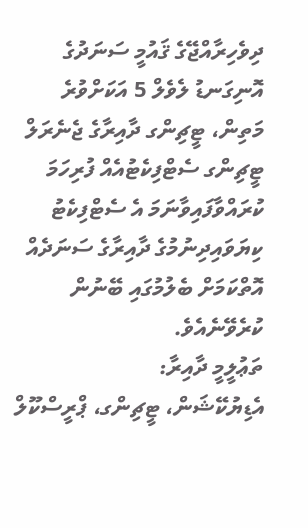ދިވެހިރާއްޖޭގެ ޤައުމީ ސަނަދުގެ އޮނިގަނޑު ލެވެލް 5 އަކަށްވުރެ މަތިން، ޓީޗިންގ ދާއިރާގެ ޖެނެރަލް ޓީޗިންގ ސެޓްފިކެޓުއެއް ފުރިހަމަ ކުރައްވާފައިވާނަމަ އެ ސެޓްފިކެޓު ކިޔަވައިދިނުމުގެ ދާއިރާގެ ސަނަދެއް އޮތްކަމަށް ބެލުމުގައި ބޭނުން ކުރެވޭނެއެވެ.
ތަޢުލީމީ ދާއިރާ:
އެޑިޔުކޭޝަން، ޓީޗިންގ، ޕްރީސްކޫލް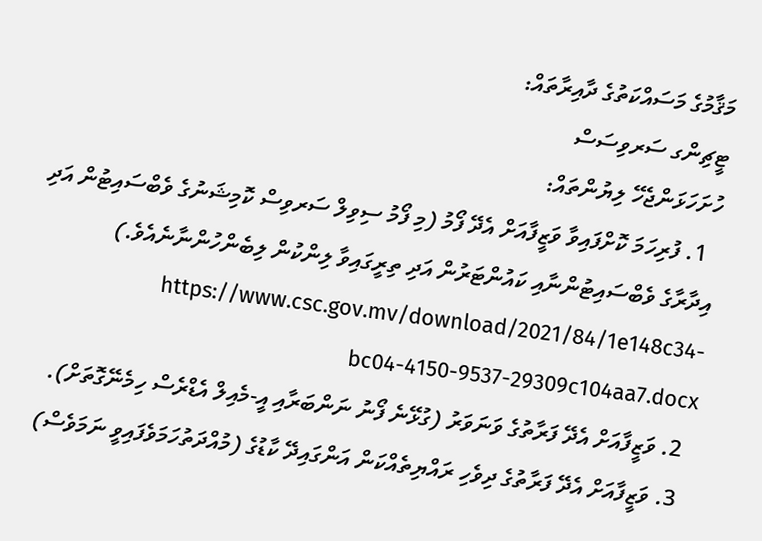މަޤާމުގެ މަސައްކަތުގެ ދާއިރާތައް:
ޓީޗިންގ ސަރވިސަސް
ހުށަހަޅަންޖެހޭ ލިޔުންތައް:
  1. ފުރިހަމަ ކޮށްފައިވާ ވަޒީފާއަށް އެދޭ ފޯމު (މި ފޯމު ސިވިލް ސަރވިސް ކޮމިޝަނުގެ ވެބްސައިޓުން އަދި އިދާރާގެ ވެބްސައިޓުންނާއި ކައުންޓަރުން އަދި ތިރީގައިވާ ލިންކުން ލިބެންހުންނާނެއެވެ.)  https://www.csc.gov.mv/download/2021/84/1e148c34-bc04-4150-9537-29309c104aa7.docx
  2. ވަޒީފާއަށް އެދޭ ފަރާތުގެ ވަނަވަރު (ގުޅޭނެ ފޯނު ނަންބަރާއި އީ-މެއިލް އެޑްރެސް ހިމެނޭގޮތަށް).
  3. ވަޒީފާއަށް އެދޭ ފަރާތުގެ ދިވެހި ރައްޔިތެއްކަން އަންގައިދޭ ކާޑުގެ (މުއްދަތުހަމަވެފައިވީ ނަމަވެސް)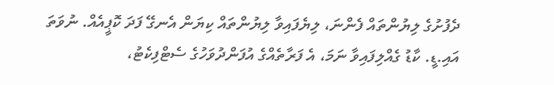ދެފުށުގެ ލިޔުންތައް ފެންނަ، ލިޔެފައިވާ ލިޔުންތައް ކިޔަން އެނގޭ ފަދަ ކޮޕީއެއް. ނުވަތަ އައި.ޑީ. ކާޑު ގެއްލިފައިވާ ނަމަ، އެ ފަރާތެއްގެ އުފަންދުވަހުގެ ސެޓްފިކެޓު،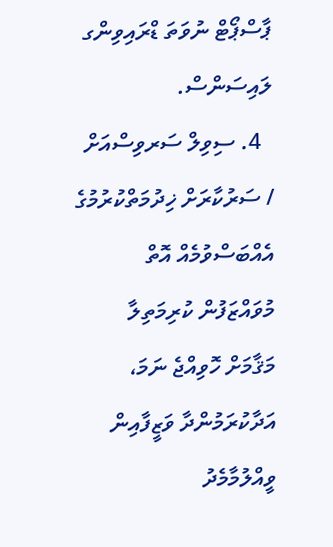ޕާސްޕޯޓް ނުވަތަ ޑްރައިވިންގ ލައިސަންސް.
  4. ސިވިލް ސަރވިސްއަށް / ސަރުކާރަށް ޚިދުމަތްކުރުމުގެ އެއްބަސްވުމެއް އޮތް މުވައްޒަފުން ކުރިމަތިލާ މަޤާމަށް ހޮވިއްޖެ ނަމަ، އަދާކުރަމުންދާ ވަޒީފާއިން ވީއްލުމާމެދު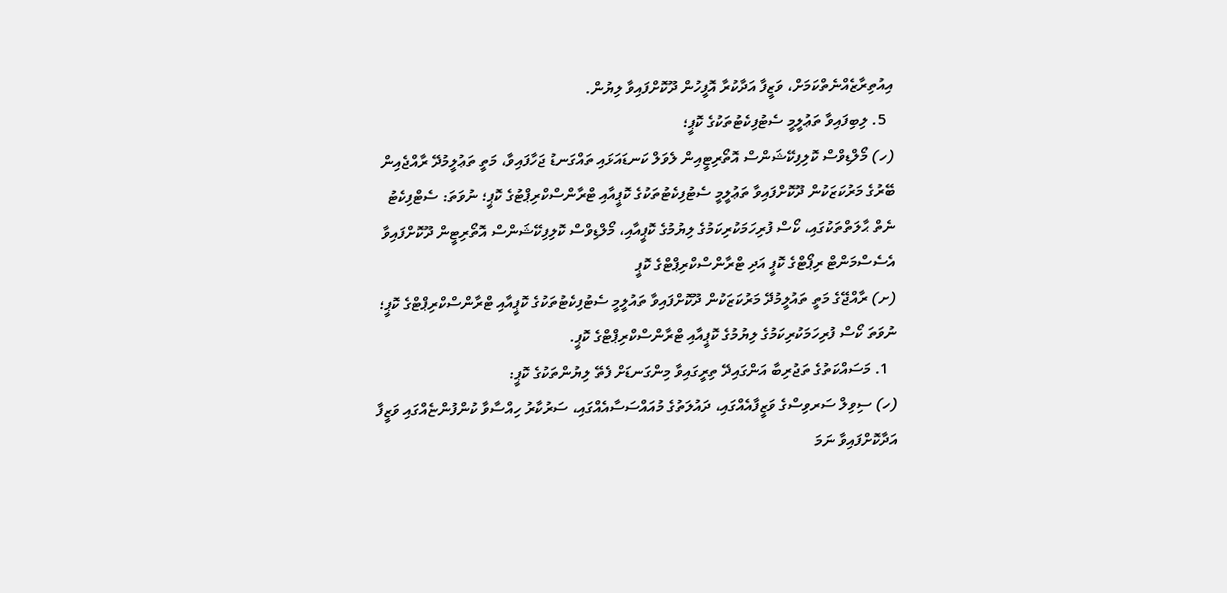އިއުތިރާޒެއްނެތްކަމަށް، ވަޒީފާ އަދާކުރާ އޮފީހުން ދޫކޮށްފައިވާ ލިޔުން.
  5. ލިބިފައިވާ ތަޢުލީމީ ސެޓުފިކެޓުތަކުގެ ކޮޕީ؛
(ހ) މޯލްޑިވްސް ކޮލިފިކޭޝަންސް އޮތޯރިޓީއިން ލެވަލް ކަނޑައަޅައި ތައްގަނޑު ޖަހާފައިވާ، މަތީ ތަޢުލީމުދޭ ރާއްޖެއިން ބޭރުގެ މަރުކަޒަކުން ދޫކޮށްފައިވާ ތަޢުލީމީ ސެޓުފިކެޓުތަކުގެ ކޮޕީއާއި ޓްރާންސްކްރިޕްޓުގެ ކޮޕީ؛ ނުވަތަ: ސެޓްފިކެޓު ނެތް ޙާލަތްތަކުގައި، ކޯސް ފުރިހަމަކުރިކަމުގެ ލިޔުމުގެ ކޮޕީއާއި، މޯލްޑިވްސް ކޮލިފިކޭޝަންސް އޮތޯރިޓީން ދޫކޮށްފައިވާ އެސެސްމަންޓް ރިޕޯޓްގެ ކޮޕީ އަދި ޓްރާންސްކްރިޕްޓްގެ ކޮޕީ
(ށ) ރާއްޖޭގެ މަތީ ތައުލީމުދޭ މަރުކަޒަކުން ދޫކޮށްފައިވާ ތައުލީމީ ސެޓުފިކެޓުތަކުގެ ކޮޕީއާއި ޓްރާންސްކްރިޕްޓްގެ ކޮޕީ؛ ނުވަތަ ކޯސް ފުރިހަމަކުރިކަމުގެ ލިޔުމުގެ ކޮޕީއާއި ޓްރާންސްކްރިޕްޓްގެ ކޮޕީ.
  1. މަސައްކަތުގެ ތަޖުރިބާ އަންގައިދޭ ތިރީގައިވާ މިންގަނޑަށް ފެތޭ ލިޔުންތަކުގެ ކޮޕީ:
(ހ) ސިވިލް ސަރވިސްގެ ވަޒީފާއެއްގައި، ދައުލަތުގެ މުއައްސަސާއެއްގައި، ސަރުކާރު ހިއްސާވާ ކުންފުންޏެއްގައި ވަޒީފާ އަދާކޮށްފައިވާ ނަމަ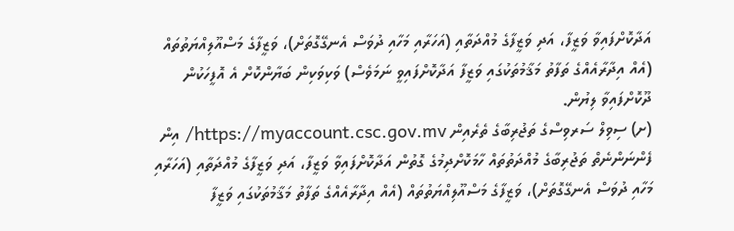އަދާކޮށްފައިވާ ވަޒީފާ، އަދި ވަޒީފާގެ މުއްދަތާއި (އަހަރާއި މަހާއި ދުވަސް އެނގޭގޮތަށް)، ވަޒީފާގެ މަސްއޫލިއްޔަތުތައް (އެއް އިދާރާއެއްގެ ތަފާތު މަޤާމުތަކުގައި ވަޒީފާ އަދާކޮށްފައިވީ ނަމަވެސް) ވަކިވަކިން ބަޔާންކޮށް އެ އޮފީހަކުން ދޫކޮށްފައިވާ ލިޔުން.
(ށ) ސިވިލް ސަރވިސްގެ ތަޖުރިބާގެ ތެރެއިން https://myaccount.csc.gov.mv/ އިން ފެންނަންނެތް ތަޖުރިބާގެ މުއްދަތުތައް ހާމަކޮށްދިމުގެ ގޮތުން އަދާކޮށްފައިވާ ވަޒީފާ، އަދި ވަޒީފާގެ މުއްދަތާއި (އަހަރާއި މަހާއި ދުވަސް އެނގޭގޮތަށް)، ވަޒީފާގެ މަސްއޫލިއްޔަތުތައް (އެއް އިދާރާއެއްގެ ތަފާތު މަޤާމުތަކުގައި ވަޒީފާ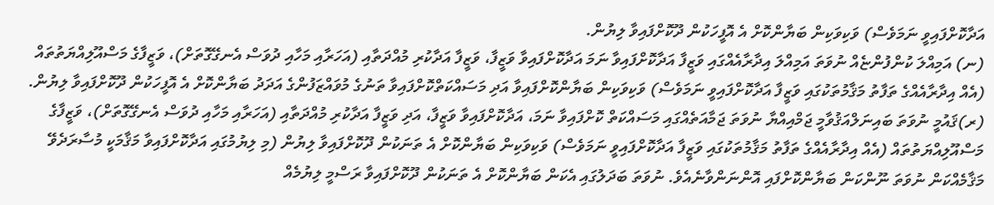އަދާކޮށްފައިވީ ނަމަވެސް) ވަކިވަކިން ބަޔާންކޮށް އެ އޮފީހަކުން ދޫކޮށްފައިވާ ލިޔުން.
(ނ) އަމިއްލަ ކުންފުންޏެއް ނުވަތަ އަމިއްލަ އިދާރާއެއްގައި ވަޒީފާ އަދާކޮށްފައިވާ ނަމަ އަދާކޮށްފައިވާ ވަޒީފާ، ވަޒީފާ އަދާކުރި މުއްދަތާއި (އަހަރާއި މަހާއި ދުވަސް އެނގޭގޮތަށް)، ވަޒީފާގެ މަސްއޫލިއްޔަތުތައް (އެއް އިދާރާއެއްގެ ތަފާތު މަޤާމުތަކުގައި ވަޒީފާ އަދާކޮށްފައިވީ ނަމަވެސް) ވަކިވަކިން ބަޔާންކޮށްފައިވާ އަދި މަސައްކަތްކޮށްފައިވާ ތަނުގެ މުވައްޒަފުންގެ އަދަދު ބަޔާންކޮށް އެ އޮފީހަކުން ދޫކޮށްފައިވާ ލިޔުން.
(ރ)ޤައުމީ ނުވަތަ ބައިނަލްއަޤުވާމީ ޖަމްއިއްޔާ ނުވަތަ ޖަމާއަތެއްގައި މަސައްކަތް ކޮށްފައިވާ ނަމަ، އަދާކޮށްފައިވާ ވަޒީފާ، އަދި ވަޒީފާ އަދާކުރި މުއްދަތާއި (އަހަރާއި މަހާއި ދުވަސް އެނގޭގޮތަށް)، ވަޒީފާގެ މަސްއޫލިއްޔަތުތައް (އެއް އިދާރާއެއްގެ ތަފާތު މަޤާމުތަކުގައި ވަޒީފާ އަދާކޮށްފައިވީ ނަމަވެސް) ވަކިވަކިން ބަޔާންކޮށް އެ ތަނަކުން ދޫކޮށްފައިވާ ލިޔުން (މި ލިޔުމުގައި އަދާކޮށްފައިވާ މަޤާމަކީ މުސާރަދެވޭ މަޤާމެއްކަން ނުވަތަ ނޫންކަން ބަޔާންކޮށްފައި އޮންނަންވާނެއެވެ. ނުވަތަ ބަދަލުގައި އެކަން ބަޔާންކޮށް އެ ތަނަކުން ދޫކޮށްފައިވާ ރަސްމީ ލިޔުމެއް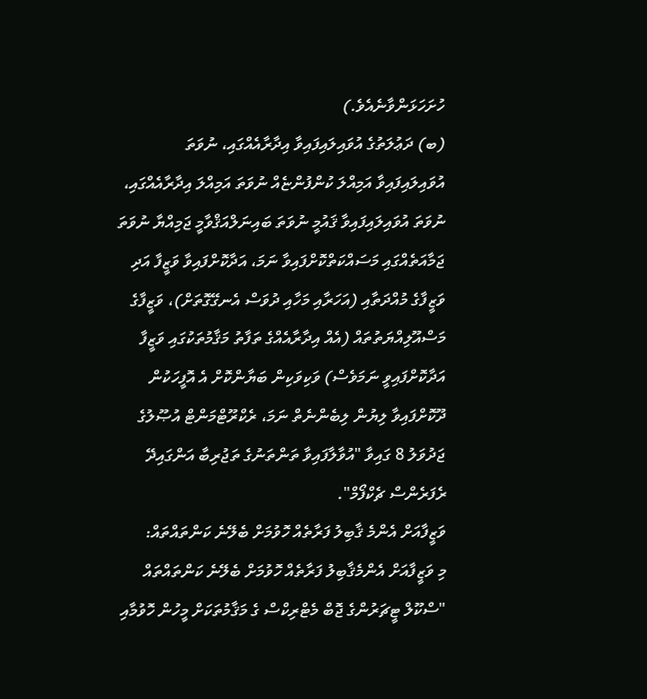ހުށަހަޅަންވާނެއެވެ.)
(ބ) ދަޢުލަތުގެ އުވައިލައިފައިވާ އިދާރާއެއްގައި، ނުވަތަ އުވައިލައިފައިވާ އަމިއްލަ ކުންފުންޏެއް ނުވަތަ އަމިއްލަ އިދާރާއެއްގައި، ނުވަތަ އުވައިލައިފައިވާ ޤައުމީ ނުވަތަ ބައިނަލްއަޤްވާމީ ޖަމިއްޔާ ނުވަތަ ޖަމާއަތެއްގައި މަސައްކަތްކޮށްފައިވާ ނަމަ، އަދާކޮށްފައިވާ ވަޒީފާ އަދި ވަޒީފާގެ މުއްދަތާއި (އަހަރާއި މަހާއި ދުވަސް އެނގޭގޮތަށް)، ވަޒީފާގެ މަސްއޫލިއްޔަތުތައް (އެއް އިދާރާއެއްގެ ތަފާތު މަޤާމުތަކުގައި ވަޒީފާ އަދާކޮށްފައިވީ ނަމަވެސް) ވަކިވަކިން ބަޔާންކޮށް އެ އޮފީހަކުން ދޫކޮށްފައިވާ ލިޔުން ލިބެންނެތް ނަމަ، ރެކްރޫޓްމަންޓް އުޞޫލުގެ ޖަދުވަލު 8 ގައިވާ "އުވާލާފައިވާ ތަންތަނުގެ ތަޖުރިބާ އަންގައިދޭ ރެފަރެންސް ޗެކްފޯމް".
ވަޒީފާއަށް އެންމެ ޤާބިލު ފަރާތެއް ހޮވުމަށް ބެލޭނެ ކަންތައްތައް:
މި ވަޒީފާއަށް އެންމެޤާބިލު ފަރާތެއް ހޮވުމަށް ބެލޭނެ ކަންތައްތައް "ސްކޫލް ޓީޗަރުންގެ ޖޮބް މެޓްރިކްސް ގެ މަޤާމުތަކަށް މީހުން ހޮވުމާއި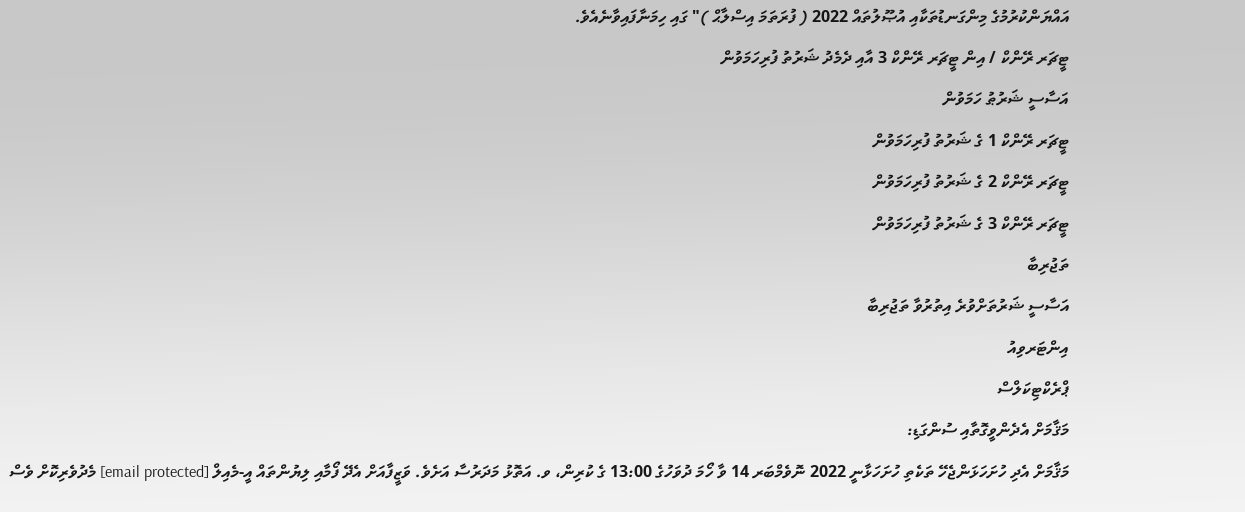އައްޔަންކުރުމުގެ މިންގަނޑުތަކާއި އުޞޫލުތައް 2022 ( ފުރަތަމަ އިސްލާޙް )" ގައި ހިމަނާފައިވާނެއެވެ.
ޓީޗަރ ރޭންކް / އިން ޓީޗަރ ރޭންކް 3 އާއި ދެމެދު ޝަރުތު ފުރިހަމަވުން
އަސާސީ ޝަރުޠު ހަމަވުން
ޓީޗަރ ރޭންކް 1 ގެ ޝަރުތު ފުރިހަމަވުން
ޓީޗަރ ރޭންކް 2 ގެ ޝަރުތު ފުރިހަމަވުން
ޓީޗަރ ރޭންކް 3 ގެ ޝަރުތު ފުރިހަމަވުން
ތަޖުރިބާ
އަސާސީ ޝަރުތަށްވުރެ އިތުރުވާ ތަޖުރިބާ
އިންޓަރވިއު
ޕްރެކްޓިކަލްސް
މަޤާމަށް އެދެންވީގޮތާއި ސުންގަޑި:
މަޤާމަށް އެދި ހުށަހަޅަންޖެހޭ ތަކެތި ހުށަހަޅާނީ 2022 ނޮވެމްބަރ 14 ވާ ހޯމަ ދުވަހުގެ 13:00 ގެ ކުރިން، ވ. އަތޮޅު މަދަރުސާ އަށެވެ. ވަޒީފާއަށް އެދޭ ފޯމާއި ލިޔުންތައް އީ-މެއިލް [email protected] މެދުވެރިކޮށް ވެސް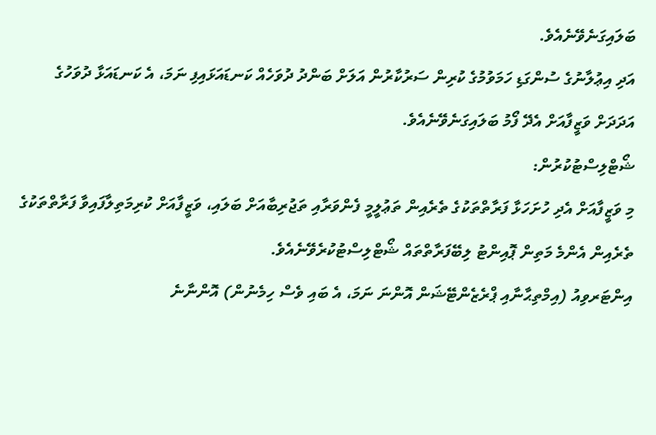ބަލައިގަނެވޭނެއެވެ.
އަދި އިޢުލާނުގެ ސުންގަޑި ހަމަވުމުގެ ކުރިން ސަރުކާރުން އަލަށް ބަންދު ދުވަހެއް ކަނޑައަޅައިފި ނަމަ، އެ ކަނޑައަޅާ ދުވަހުގެ އަދަދަށް ވަޒީފާއަށް އެދޭ ފޯމު ބަލައިގަނެވޭނެއެވެ.
ޝޯޓްލިސްޓުކުރުން:
މި ވަޒީފާއަށް އެދި ހުށަހަޅާ ފަރާތްތަކުގެ ތެރެއިން ތަޢުލީމީ ފެންވަރާއި ތަޖުރިބާއަށް ބަލައި، ވަޒީފާއަށް ކުރިމަތިލާފައިވާ ފަރާތްތަކުގެ ތެރެއިން އެންމެ މަތިން ޕޮއިންޓު ލިބޭފަރާތްތައް ޝޯޓްލިސްޓުކުރެވޭނެއެވެ.
އިންޓަރވިއު (އިމްތިޙާނާއި ޕްރެޒެންޓޭޝަން އޮންނަ ނަމަ، އެ ބައި ވެސް ހިމެނުން) އޮންނާނެ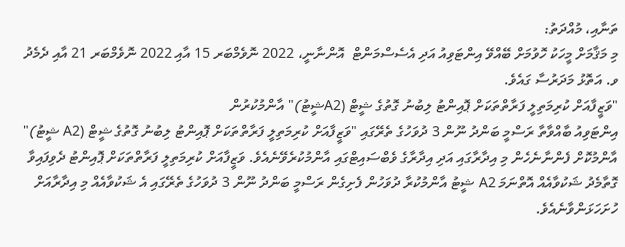ތަނާއި، މުއްދަތު:
މި މަޤާމަށް މީހަކު ހޮވުމަށް ބޭއްވޭ އިންޓަވިއު އަދި އެސެސްމަންޓް  އޮންނާނީ، 2022 ނޮވެމްބަރ 15 އާއި 2022 ނޮވެމްބަރ 21 އާއި ދެމެދު ވ. އަތޮޅު މަދަރުސާ ގައެވެ.
"ވަޒީފާއަށް ކުރިމަތިލީ ފަރާތްތަކަށް ޕޮއިންޓު ލިބުނު ގޮތުގެ ޝީޓް (A2ޝީޓު)" އާންމުކުރުން
އިންޓަވިއު ބާއްވާތާ ރަސްމީ ބަންދު ނޫން 3 ދުވަހުގެ ތެރޭގައި "ވަޒީފާއަށް ކުރިމަތިލީ ފަރާތްތަކަށް ޕޮއިންޓު ލިބުނު ގޮތުގެ ޝީޓް (A2 ޝީޓު)" އާންމުކޮށް ފެންނާނެހެން މި އިދާރާގައި އަދި އިދާރާގެ ވެބްސައިޓްގައި އާންމުކުރެވޭނެއެވެ. ވަޒީފާއަށް ކުރިމަތިލީ ފަރާތްތަކަށް ޕޮއިންޓު ދެވިފައިވާ ގޮތާމެދު ޝަކުވާއެއް އޮތްނަމަ A2 ޝީޓު އާންމުކުރާ ދުވަހުން ފެށިގެން ރަސްމީ ބަންދު ނޫން 3 ދުވަހުގެ ތެރޭގައި އެ ޝަކުވާއެއް މި އިދާރާއަށް ހުށަހަޅަންވާނެއެވެ.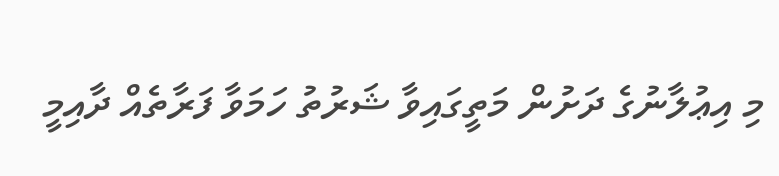މި އިޢުލާނުގެ ދަށުން މަތީގައިވާ ޝަރުތު ހަމަވާ ފަރާތެއް ދާއިމީ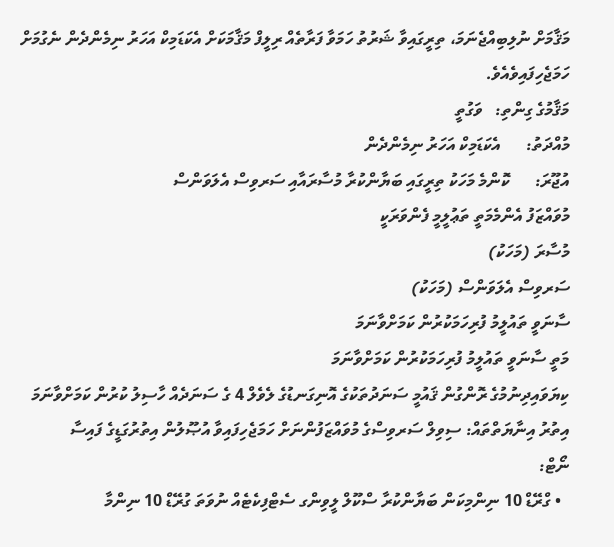މަޤާމަށް ނުލިބިއްޖެނަމަ، ތިރީގައިވާ ޝަރުތު ހަމަވާ ފަރާތެއް ރިލީފް މަޤާމަކަށް އެކަޑަމިކް އަހަރު ނިމެންދެން ނެގުމަށް ހަމަޖެހިފައިވެއެވެ.
މަޤާމުގެ ގިންތި:   ވަގުތީ
މުއްދަތު:      އެކަޑަމިކް އަހަރު ނިމެންދެން
އުޖޫރަ:      ކޮންމެ މަހަކު ތިރީގައި ބަޔާންކުރާ މުސާރައާއި ސަރވިސް އެލަވަންސް
މުވައްޒަފު އެންމެމަތީ ތަޢުލީމީ ފެންވަރަކީ
މުސާރަ (މަހަކު)
ސަރވިސް އެލަވަންސް (މަހަކު)
ސާނަވީ ތައުލީމު ފުރިހަމަކުރުން ކަމަށްވާނަމަ
މަތީ ސާނަވީ ތައުލީމު ފުރިހަމަކުރުން ކަމަށްވާނަމަ
ކިޔަވައިދިނުމުގެ ރޮންގުން ޤައުމީ ސަނަދުތަކުގެ އޮނިގަނޑުގެ ލެވެލް 4 ގެ ސަނަދެއް ހާސިލު ކުރުން ކަމަށްވާނަމަ
އިތުރު އިނާޔަތްތައް: ސިވިލް ސަރވިސްގެ މުވައްޒަފުންނަށް ހަމަޖެހިފައިވާ އުޞޫލުން އިތުރުގަޑީގެ ފައިސާ
ނޯޓް:
  • ގްރޭޑް 10 ނިންމިކަން ބަޔާންކުރާ ސްކޫލް ލީވިންގ ސެޓްފިކެޓެއް ނުވަތަ ގުރޭޑް 10 ނިންމާ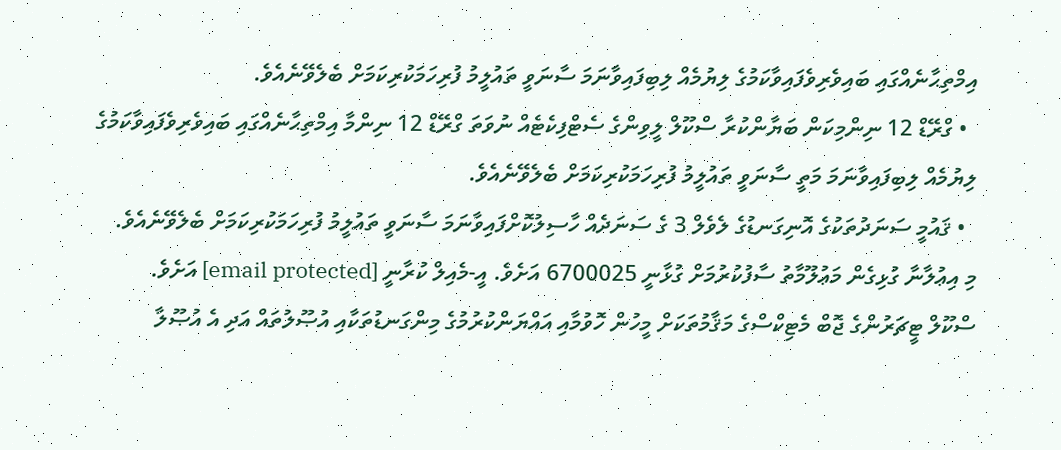އިމްތިޙާނެއްގައި ބައިވެރިވެފައިވާކަމުގެ ލިޔުމެއް ލިބިފައިވާނަމަ ސާނަވީ ތައުލީމު ފުރިހަމަކުރިކަމަށް ބެލެވޭނެއެވެ.
  • ގްރޭޑް 12 ނިންމިކަން ބަޔާންކުރާ ސްކޫލް ލީވިންގެ ސެޓްފިކެޓެއް ނުވަތަ ގްރޭޑް 12 ނިންމާ އިމްތިޙާނެއްގައި ބައިވެރިވެފައިވާކަމުގެ ލިޔުމެއް ލިބިފައިވާނަމަ މަތީ ސާނަވީ ތައުލީމު ފުރިހަމަކުރިކަމަށް ބެލެވޭނެއެވެ.
  • ޤައުމީ ސަނަދުތަކުގެ އޮނިގަނޑުގެ ލެވެލް 3 ގެ ސަނަދެއް ހާސިލުކޮށްފައިވާނަމަ ސާނަވީ ތައުލީމު ފުރިހަމަކުރިކަމަށް ބެލެވޭނެއެވެ.
މި އިޢުލާނާ ގުޅިގެން މަޢުލޫމާތު ސާފުކުރުމަށް ގުޅާނީ 6700025 އަށެވެ. އީ-މެއިލް ކުރާނީ [email protected] އަށެވެ.
ސްކޫލް ޓީޗަރުންގެ ޖޮބް މެޓިކްސްގެ މަޤާމުތަކަށް މީހުން ހޮވުމާއި އައްޔަންކުރުމުގެ މިންގަނޑުތަކާއި އުޞޫލުތައް އަދި އެ އުޞޫލާ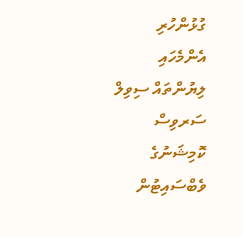ގުޅުންހުރި އެންމެހައި ލިޔުންތައް ސިވިލް ސަރވިސް ކޮމިޝަނުގެ ވެބްސައިޓުން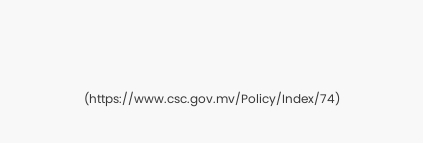(https://www.csc.gov.mv/Policy/Index/74)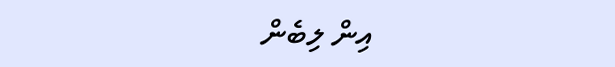އިން ލިބެން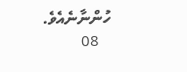ހުންނާނެއެވެ.
   08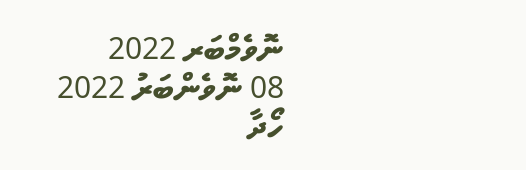ނޮވެމްބަރ 2022
08 ނޮވެންބަރު 2022
ހޯދާ